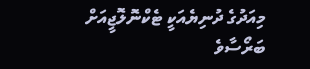މިއަދުގެ ދުނިޔެއަކީ ޓެކްނޮލޮޖީއަށް ބަރޯސާވެ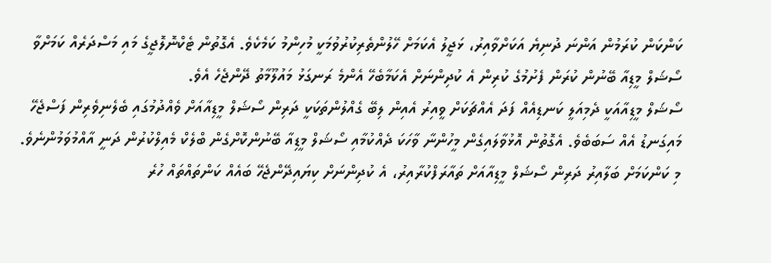ކަންކަން ކުރަމުން އަންނަ ދުނިޔެ އަކަށްވާއިރު، ޅަޖީލު އެކަމަށް ހޭލުންތެރިކުރުވުމަކީ މުހިންމު ކަމެކެވެ. އެގޮތުން ޓެކްނޮލޮޖީގެ މައި މަސްދަރެއް ކަމަށްވާ ސޯޝަލް މީޑިއާ ބޭނުން ކުރަން ފެށުމުގެ ކުރިން އެ ކުދިންނަށް އެކަމާބެހޭ އެންމެ ރަނގަޅު މައުލޫމާތު ދޭންޖެހެ އެވެ.
ސޯޝަލް މީޑިއާއަކީ ދެމިއަލީ ކަނޑިއެއް ފަދަ އެއްޗަކަށް ވީއިރު އެއިން ލިބޭ ގެއްލުންތަކަކީ ދަރިން ސޯޝަލް މީޑިއާއަށް ވެއްދުމުގައި ބެލެނިވެރިން ފަސްޖެހޭ މައިގަނޑު އެއް ސަބަބެވެ. އެގޮތުން އޮޅުވާލައިގެން މީހުންނާ ވާހަކަ ދެއްކުމާއި ސޯޝަލް މީޑިއާ ބޭނުންކޮށްގެން ބްލެކް މެއިލްކުރުން ދަނީ އާއްމުވަމުންނެވެ.
މި ކަންކަމަށް ބަލާއިރު ދަރިން ސޯޝަލް މީޑިއާއަށް ތައާރަފްކުރާއިރު، އެ ކުދިންނަށް ކިޔައިދޭންޖެހޭ ބައެއް ކަންތައްތައް ހުރެ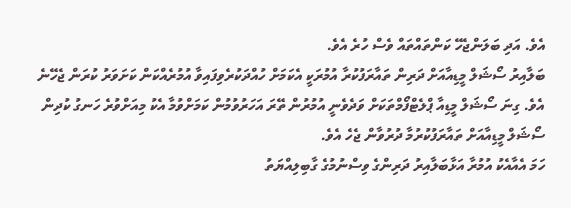އެވެ. އަދި ބަލަންޖެހޭ ކަންތައްތައް ވެސް ހުރެ އެވެ.
ބަލާއިރު ސޯޝަލް މީޑިއާއަށް ދަރިން ތައާރަފުކުރާ އުމުރަކީ އެކަމަށް ހުއްދަކުރެވިފައިވާ އުމުރެއްކަން ކަށަވަރު ކުރަން ޖެހޭނެ އެވެ. ގިނަ ސޯޝަލް މީޑިއާ ޕްލެޓްފޯމްތަކަށް ވަދެވެނީ އުމުރުން ތޭރަ އަހަރުވުމުން ކަމަށްވުމާ އެކު މިއަށްވުރެ ހަނގު ކުދިން ސޯޝަލް މީޑިއާއަށް ތައާރަފުކުރުމާ ދުރުވާން ޖެހެ އެވެ.
ހަމަ އެއާއެކު އުމުރާ އަޅާބަލާއިރު ދަރިންގެ ވިސްނުމުގެ ގާބިލިއްޔަތު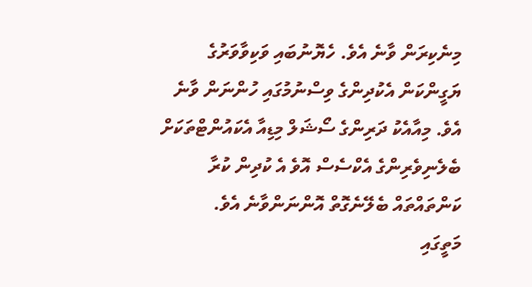މިނެކިރަން ވާނެ އެވެ. ހެޔޮނުބައި ވަކިވާވަރުގެ ޔަގީންކަން އެކުދިންގެ ވިސްނުމުގައި ހުންނަން ވާނެ އެވެ. މިއާއެކު ދަރިންގެ ސޯޝަލް މިޑިއާ އެކައުންޓްތަކަށް ބެލެނިވެރިންގެ އެކްސެސް އޮވެ އެ ކުދިން ކުރާ ކަންތައްތައް ބެލޭނެގޮތް އޮންނަންވާނެ އެވެ.
މަތީގައި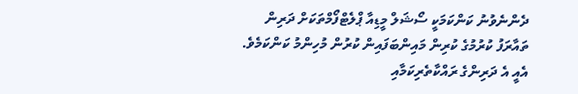ދެންނެވުނު ކަންކަމަކީ ސޯޝަލް މީޑިއާ ޕްލެޓްފޯމްތަކަށް ދަރިން ތައާރަފު ކުރުމުގެ ކުރިން މައިންބަފައިން ކުރުން މުހިންމު ކަންކަމެވެ. އެއީ އެ ދަރިންގެ ރައްކާތެރިކަމާއި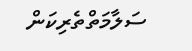ސަލާމަތްތެރިކަން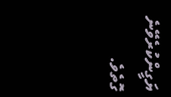ޔަގީންކުރެވޭނެ ގޮތެވެ.